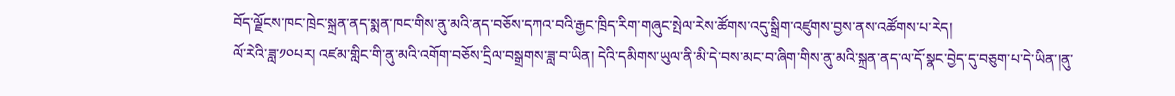བོད་ལྗོངས་ཁང་ཁྲེང་སྐྲན་ནད་སྨན་ཁང་གིས་ནུ་མའི་ནད་བཅོས་དཀའ་བའི་རྒྱང་ཁྲིད་རིག་གཞུང་སྤེལ་རེས་ཚོགས་འདུ་སྒྲིག་འཛུགས་བྱས་ནས་འཚོགས་པ་རེད།
ལོ་རེའི་ཟླ་༡༠པར། འཛམ་གླིང་གི་ནུ་མའི་འགོག་བཅོས་དྲིལ་བསྒྲགས་ཟླ་བ་ཡིན། དེའི་དམིགས་ཡུལ་ནི་མི་དེ་བས་མང་བ་ཞིག་གིས་ནུ་མའི་སྐྲན་ནད་ལ་དོ་སྣང་བྱེད་དུ་བཅུག་པ་དེ་ཡིན་།ནུ་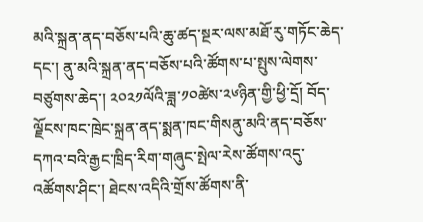མའི་སྐྲན་ནད་བཅོས་པའི་ཆུ་ཚད་སྔར་ལས་མཐོ་རུ་གཏོང་ཆེད་དང་། ནུ་མའི་སྐྲན་ནད་བཅོས་པའི་ཚོགས་པ་སྤུས་ལེགས་བཙུགས་ཆེད་། ༢༠༢༡ལོའི་ཟླ་༡༠ཚེས་༢༦ཉིན་གྱི་ཕྱི་དྲོ། བོད་ལྗོངས་ཁང་ཁྲེང་སྐྲན་ནད་སྨན་ཁང་གིསནུ་མའི་ནད་བཅོས་དཀའ་བའི་རྒྱང་ཁྲིད་རིག་གཞུང་སྤེལ་རེས་ཚོགས་འདུ་འཚོགས་ཤིང་། ཐེངས་འདིའི་གྲོས་ཚོགས་ནི་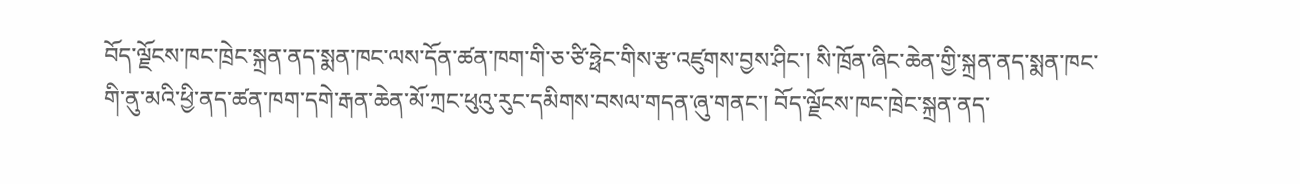བོད་ལྗོངས་ཁང་ཁྲེང་སྐྲན་ནད་སྨན་ཁང་ལས་དོན་ཚན་ཁག་གི་ཅ་ཙི་ཧྥེང་གིས་རྩ་འཛུགས་བྱས་ཤིང་། སི་ཁྲོན་ཞིང་ཆེན་གྱི་སྐྲན་ནད་སྨན་ཁང་གི་ནུ་མའི་ཕྱི་ནད་ཚན་ཁག་དགེ་རྒན་ཆེན་མོ་ཀྲང་ཕུའུ་རུང་དམིགས་བསལ་གདན་ཞུ་གནང་། བོད་ལྗོངས་ཁང་ཁྲེང་སྐྲན་ནད་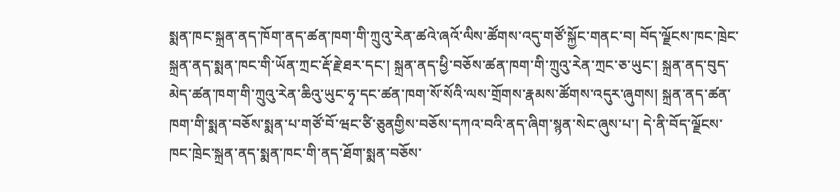སྨན་ཁང་སྐྲན་ནད་ཁོག་ནད་ཚན་ཁག་གི་ཀྲུའུ་རེན་ཚའེ་ཞའོ་ལིས་ཚོགས་འདུ་གཙོ་སྐྱོང་གནང་བ། བོད་ལྗོངས་ཁང་ཁྲེང་སྐྲན་ནད་སྨན་ཁང་གི་ཡོན་ཀྲང་རྡོ་རྗེ་ཐར་དང་། སྐྲན་ནད་ཕྱི་བཅོས་ཚན་ཁག་གི་ཀྲུའུ་རེན་ཀྲང་ཅ་ཡུང་། སྐྲན་ནད་བུད་མེད་ཚན་ཁག་གི་ཀྲུའུ་རེན་ཆིའུ་ཡུང་ཧྭ་དང་ཚན་ཁག་སོ་སོའི་ལས་གྲོགས་རྣམས་ཚོགས་འདུར་ཞུགས། སྐྲན་ནད་ཚན་ཁག་གི་སྨན་བཅོས་སྨན་པ་གཙོ་བོ་ཝང་ཙི་ཅུནགྱིས་བཅོས་དཀའ་བའི་ནད་ཞིག་སྙན་སེང་ཞུས་པ་། དེ་ནི་བོད་ལྗོངས་ཁང་ཁྲེང་སྐྲན་ནད་སྨན་ཁང་གི་ནད་ཐོག་སྨན་བཅོས་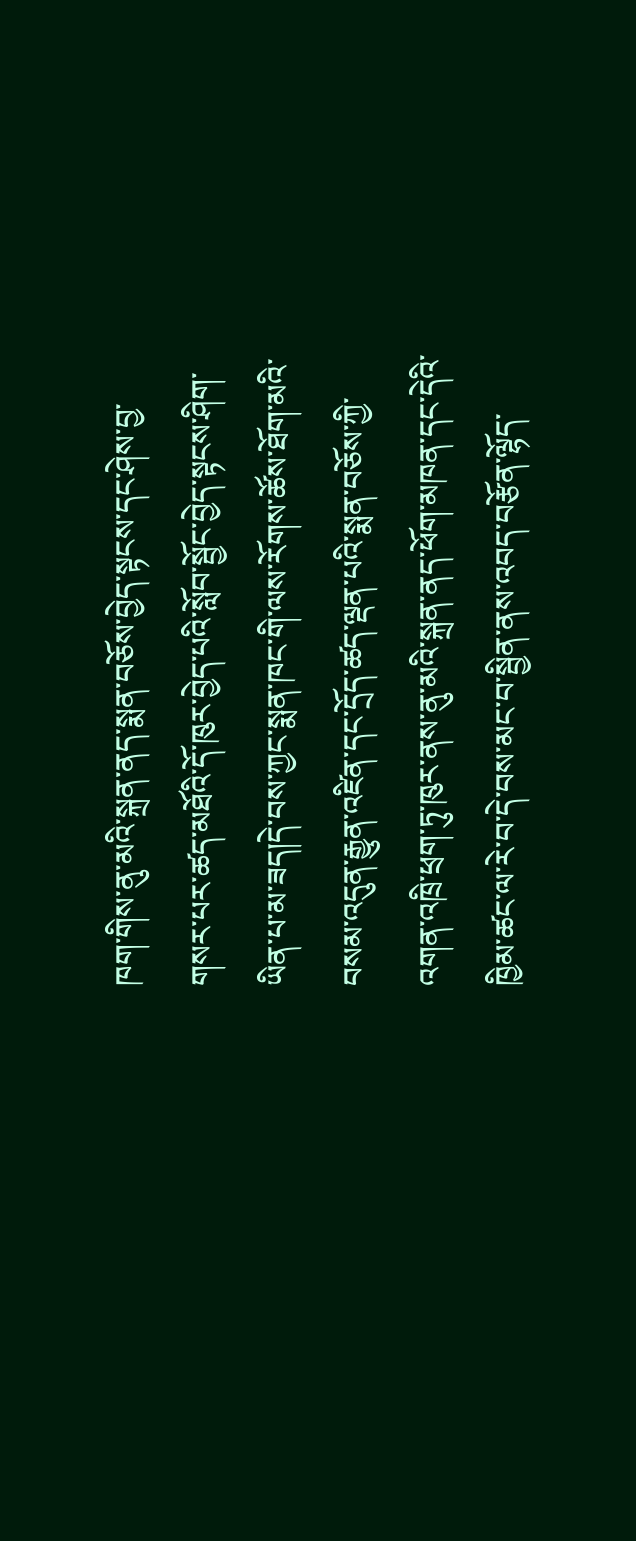ཁག་གིས་ནུ་མའི་སྐྲན་ནད་སྨན་བཅོས་བྱེད་སྟངས་དང་ཤེས་བྱ་གསར་པར་ཚད་མཐོའི་དོ་ཁུར་བྱེད་པའི་སློབ་སྦྱོང་བྱེད་སྟངས་ཤིག་ཡིན་པ་མ་ཟད།དེ་བས་ཀྱང་སྨན་ཁང་གི་ལས་རོགས་ཚོས་ཐོག་མའི་བསམ་འདུན་རྒྱུན་འཛིན་དང་དྲོད་ཚད་ལྡན་པའི་སྨན་བཅོས་ཀྱི་འགན་འཁྲི་ཕྲག་ཏུ་ཁུར་ནས་ནུ་མའི་སྐྲན་ནད་ཕོག་མཁན་དང་དེའི་ཁྱིམ་ཚང་ལ་རེ་བ་དེ་བས་མང་བ་སྦྱིན་ནས་འབད་བརྩོན་ལྷོད་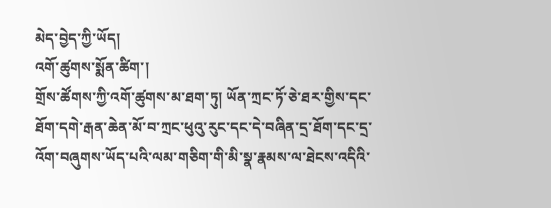མེད་བྱེད་ཀྱི་ཡོད།
འགོ་ཚུགས་སྨོན་ཚིག་།
གྲོས་ཚོགས་ཀྱི་འགོ་ཚུགས་མ་ཐག་ཏུ། ཡོན་ཀྲང་ཏོ་ཅེ་ཐར་གྱིས་དང་ཐོག་དགེ་རྒན་ཆེན་མོ་བ་ཀྲང་ཕུའུ་རུང་དང་དེ་བཞིན་དྲ་ཐོག་དང་དྲ་འོག་བཞུགས་ཡོད་པའི་ལམ་གཅིག་གི་མི་སྣ་རྣམས་ལ་ཐེངས་འདིའི་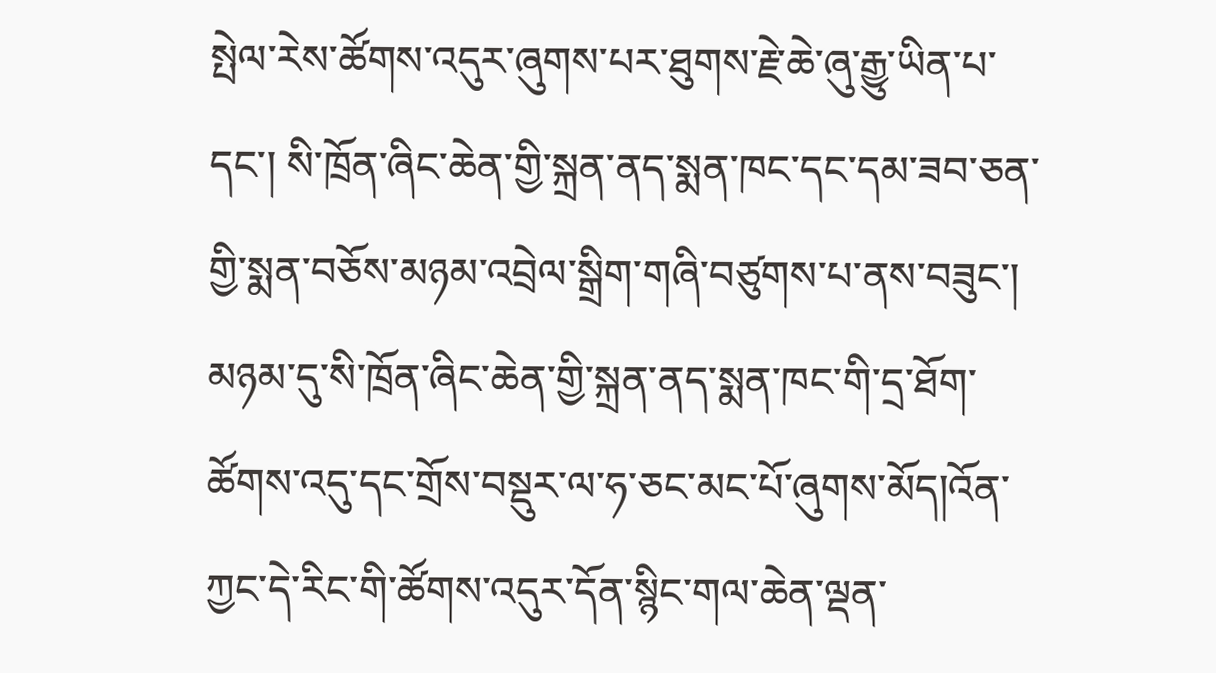སྤེལ་རེས་ཚོགས་འདུར་ཞུགས་པར་ཐུགས་རྗེ་ཆེ་ཞུ་རྒྱུ་ཡིན་པ་དང་། སི་ཁྲོན་ཞིང་ཆེན་གྱི་སྐྲན་ནད་སྨན་ཁང་དང་དམ་ཟབ་ཅན་གྱི་སྨན་བཅོས་མཉམ་འབྲེལ་སྒྲིག་གཞི་བཙུགས་པ་ནས་བཟུང་། མཉམ་དུ་སི་ཁྲོན་ཞིང་ཆེན་གྱི་སྐྲན་ནད་སྨན་ཁང་གི་དྲ་ཐོག་ཚོགས་འདུ་དང་གྲོས་བསྡུར་ལ་ཧ་ཅང་མང་པོ་ཞུགས་མོད།འོན་ཀྱང་དེ་རིང་གི་ཚོགས་འདུར་དོན་སྙིང་གལ་ཆེན་ལྡན་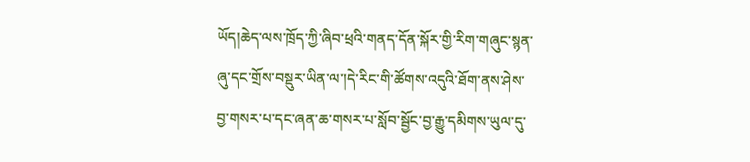ཡོད།ཆེད་ལས་ཁྲོད་ཀྱི་ཞིབ་ཕྲའི་གནད་དོན་སྐོར་གྱི་རིག་གཞུང་སྙན་ཞུ་དང་གྲོས་བསྡུར་ཡིན་ལ་།དེ་རིང་གི་ཚོགས་འདུའི་ཐོག་ནས་ཤེས་བྱ་གསར་པ་དང་ཞན་ཆ་གསར་པ་སློབ་སྦྱོང་བྱ་རྒྱུ་དམིགས་ཡུལ་དུ་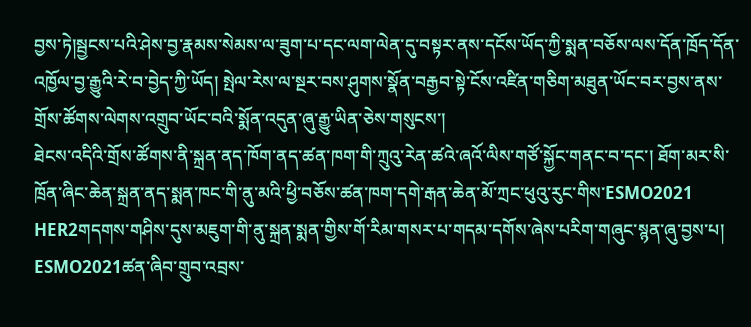བྱས་ཏེ།སྦྱངས་པའི་ཤེས་བྱ་རྣམས་སེམས་ལ་ཟུག་པ་དང་ལག་ལེན་དུ་བསྟར་ནས་དངོས་ཡོད་ཀྱི་སྨན་བཅོས་ལས་དོན་ཁྲོད་དོན་འཁྱོལ་བྱ་རྒྱུའི་རེ་བ་བྱེད་ཀྱི་ཡོད། སྤེལ་རེས་ལ་སྔར་བས་ཤུགས་སྣོན་བརྒྱབ་སྟེ་ངོས་འཛིན་གཅིག་མཐུན་ཡོང་བར་བྱས་ནས་གྲོས་ཚོགས་ལེགས་འགྲུབ་ཡོང་བའི་སྨོན་འདུན་ཞུ་རྒྱུ་ཡིན་ཅེས་གསུངས་།
ཐེངས་འདིའི་གྲོས་ཚོགས་ནི་སྐྲན་ནད་ཁོག་ནད་ཚན་ཁག་གི་ཀྲུའུ་རེན་ཚའེ་ཞའོ་ལིས་གཙོ་སྐྱོང་གནང་བ་དང་། ཐོག་མར་སི་ཁྲོན་ཞིང་ཆེན་སྐྲན་ནད་སྨན་ཁང་གི་ནུ་མའི་ཕྱི་བཅོས་ཚན་ཁག་དགེ་རྒན་ཆེན་མོ་ཀྲང་ཕུའུ་རུང་གིས་ESMO2021 HER2གདགས་གཤིས་དུས་མཇུག་གི་ནུ་སྐྲན་སྨན་གྱིས་གོ་རིམ་གསར་པ་གདམ་དགོས་ཞེས་པརིག་གཞུང་སྙན་ཞུ་བྱས་པ། ESMO2021ཚན་ཞིབ་གྲུབ་འབྲས་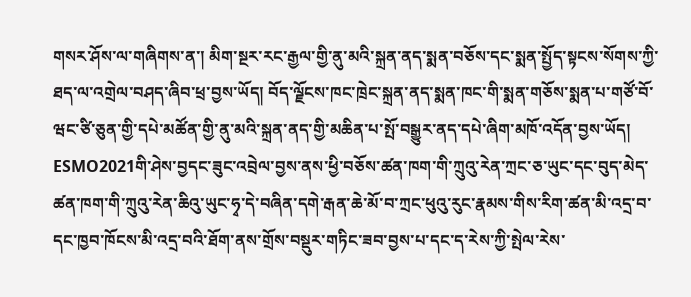གསར་ཤོས་ལ་གཞིགས་ན་། མིག་སྔར་རང་རྒྱལ་གྱི་ནུ་མའི་སྐྲན་ནད་སྨན་བཅོས་དང་སྨན་སྤྱོད་སྟངས་སོགས་ཀྱི་ཐད་ལ་འགྲེལ་བཤད་ཞིབ་ཕྲ་བྱས་ཡོད། བོད་ལྗོངས་ཁང་ཁྲེང་སྐྲན་ནད་སྨན་ཁང་གི་སྨན་གཅོས་སྨན་པ་གཙོ་བོ་ཝང་ཙི་ཅུན་གྱི་དཔེ་མཚོན་གྱི་ནུ་མའི་སྐྲན་ནད་གྱི་མཆིན་པ་སྤོ་བསྒྱུར་ནད་དཔེ་ཞིག་མཁོ་འདོན་བྱས་ཡོད། ESMO2021གི་ཤེས་བྱདང་ཟུང་འབྲེལ་བྱས་ནས་ཕྱི་བཅོས་ཚན་ཁག་གི་ཀྲུའུ་རེན་ཀྲང་ཅ་ཡུང་དང་བུད་མེད་ཚན་ཁག་གི་ཀྲུའུ་རེན་ཆིའུ་ཡུང་ཧྭ་དེ་བཞིན་དགེ་རྒན་ཆེ་མོ་བ་ཀྲང་ཕུའུ་རུང་རྣམས་གིས་རིག་ཚན་མི་འདྲ་བ་དང་ཁྱབ་ཁོངས་མི་འདྲ་བའི་ཐོག་ནས་གྲོས་བསྡུར་གཏིང་ཟབ་བྱས་པ་དང་ད་རེས་ཀྱི་སྤེལ་རེས་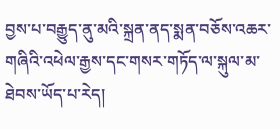བྱས་པ་བརྒྱུད་ནུ་མའི་སྐྲན་ནད་སྨན་བཅོས་འཆར་གཞིའི་འཕེལ་རྒྱས་དང་གསར་གཏོད་ལ་སྐུལ་མ་ཐེབས་ཡོད་པ་རེད།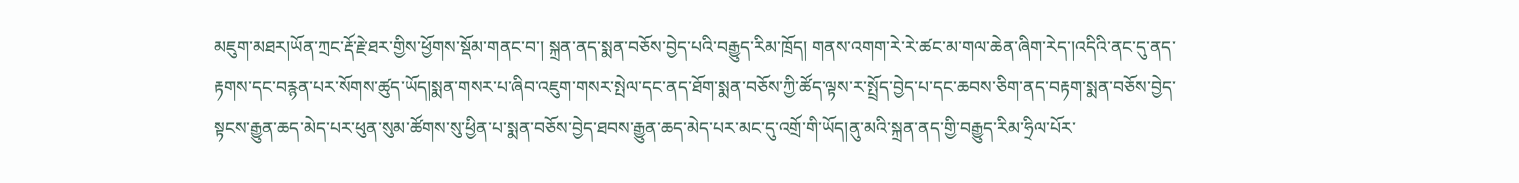མཇུག་མཐར།ཡོན་ཀྲང་རྡོ་རྗེ་ཐར་གྱིས་ཕྱོགས་སྡོམ་གནང་བ་། སྐྲན་ནད་སྨན་བཅོས་བྱེད་པའི་བརྒྱུད་རིམ་ཁྲོད། གནས་འགག་རེ་རེ་ཚང་མ་གལ་ཆེན་ཞིག་རེད་།འདིའི་ནང་དུ་ནད་རྟགས་དང་བརྙན་པར་སོགས་ཚུད་ཡོད།སྨན་གསར་པ་ཞིབ་འཇུག་གསར་སྤེལ་དང་ནད་ཐོག་སྨན་བཅོས་ཀྱི་ཚོད་ལྟས་ར་སྤྲོད་བྱེད་པ་དང་ཆབས་ཅིག་ནད་བརྟག་སྨན་བཅོས་བྱེད་སྟངས་རྒྱུན་ཆད་མེད་པར་ཕུན་སུམ་ཚོགས་སུ་ཕྱིན་པ་སྨན་བཅོས་བྱེད་ཐབས་རྒྱུན་ཆད་མེད་པར་མང་དུ་འགྲོ་གི་ཡོད།ནུ་མའི་སྐྲན་ནད་གྱི་བརྒྱུད་རིམ་ཧྲིལ་པོར་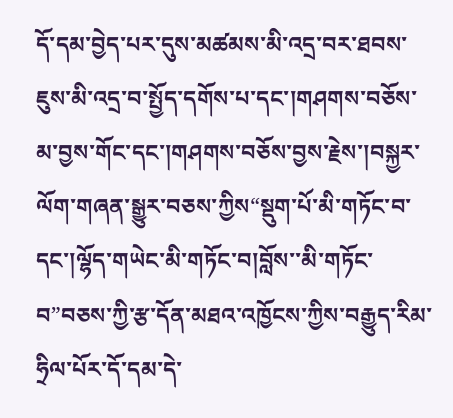དོ་དམ་བྱེད་པར་དུས་མཚམས་མི་འདྲ་བར་ཐབས་ཇུས་མི་འདྲ་བ་སྤྱོད་དགོས་པ་དང་།གཤགས་བཅོས་མ་བྱས་གོང་དང་།གཤགས་བཅོས་བྱས་རྗེས་།བསྐྱར་ལོག་གཞན་སྒྱུར་བཅས་ཀྱིས“སྡུག་པོ་མི་གཏོང་བ་དང་།ལྷོད་གཡེང་མི་གཏོང་བ།བློས་་མི་གཏོང་བ”བཅས་ཀྱི་རྩ་དོན་མཐའ་འཁྱོངས་ཀྱིས་བརྒྱུད་རིམ་ཧྲིལ་པོར་དོ་དམ་དེ་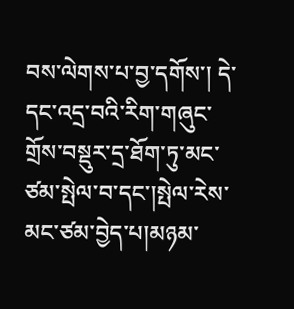བས་ལེགས་པ་བྱ་དགོས་། དེ་དང་འདྲ་བའི་རིག་གཞུང་གྲོས་བསྡུར་དྲ་ཐོག་ཏུ་མང་ཙམ་སྤེལ་བ་དང་།སྤེལ་རེས་མང་ཙམ་བྱེད་པ།མཉམ་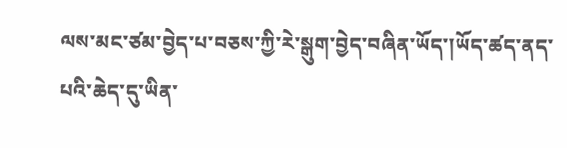ལས་མང་ཙམ་བྱེད་པ་བཅས་ཀྱི་རེ་སྒུག་བྱེད་བཞིན་ཡོད་།ཡོད་ཚད་ནད་པའི་ཆེད་དུ་ཡིན་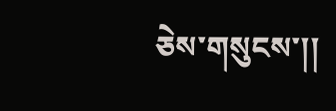ཅེས་གསུངས་།།